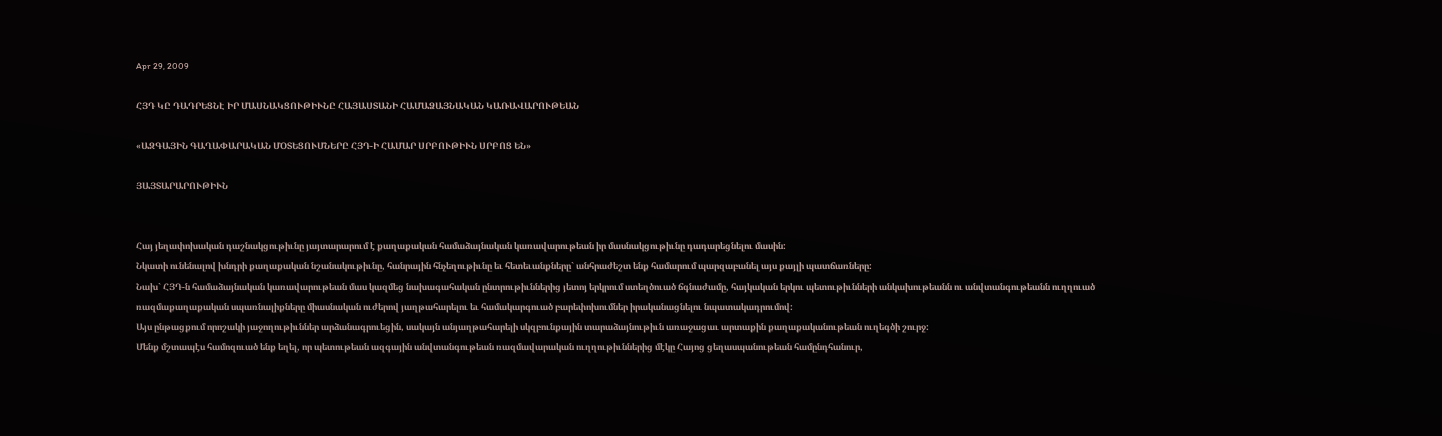Apr 29, 2009

ՀՅԴ ԿԸ ԴԱԴՐԵՑՆԷ ԻՐ ՄԱՍՆԱԿՑՈՒԹԻՒՆԸ ՀԱՅԱՍՏԱՆԻ ՀԱՄԱՁԱՅՆԱԿԱՆ ԿԱՌԱՎԱՐՈՒԹԵԱՆ

«ԱԶԳԱՅԻՆ ԳԱՂԱՓԱՐԱԿԱՆ ՄՕՏԵՑՈՒՄՆԵՐԸ ՀՅԴ-Ի ՀԱՄԱՐ ՍՐԲՈՒԹԻՒՆ ՍՐԲՈՑ ԵՆ»

ՅԱՅՏԱՐԱՐՈՒԹԻՒՆ


Հայ յեղափոխական դաշնակցութիւնը յայտարարում է քաղաքական համաձայնական կառավարութեան իր մասնակցութիւնը դադարեցնելու մասին:
Նկատի ունենալով խնդրի քաղաքական նշանակութիւնը, հանրային հնչեղութիւնը եւ հետեւանքները` անհրաժեշտ ենք համարում պարզաբանել այս քայլի պատճառները:
Նախ` ՀՅԴ-ն համաձայնական կառավարութեան մաս կազմեց նախագահական ընտրութիւններից յետոյ երկրում ստեղծուած ճգնաժամը, հայկական երկու պետութիւնների անկախութեանն ու անվտանգութեանն ուղղուած ռազմաքաղաքական սպառնալիքները միասնական ուժերով յաղթահարելու եւ համակարգուած բարեփոխումներ իրականացնելու նպատակադրումով:
Այս ընթացքում որոշակի յաջողութիւններ արձանագրուեցին, սակայն անյաղթահարելի սկզբունքային տարաձայնութիւն առաջացաւ արտաքին քաղաքականութեան ուղեգծի շուրջ:
Մենք մշտապէս համոզուած ենք եղել, որ պետութեան ազգային անվտանգութեան ռազմավարական ուղղութիւններից մէկը Հայոց ցեղասպանութեան համընդհանուր,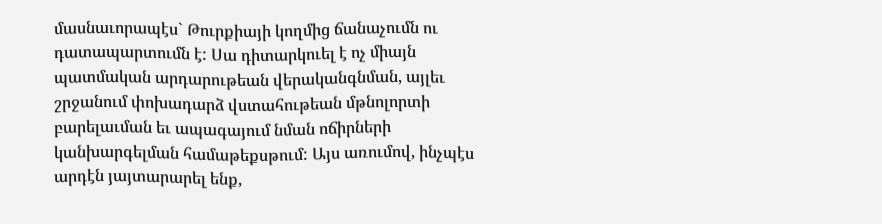մասնաւորապէս` Թուրքիայի կողմից ճանաչումն ու դատապարտումն է: Սա դիտարկուել է ոչ միայն պատմական արդարութեան վերականգնման, այլեւ շրջանում փոխադարձ վստահութեան մթնոլորտի բարելաւման եւ ապագայում նման ոճիրների կանխարգելման համաթեքսթում: Այս առումով, ինչպէս արդէն յայտարարել ենք,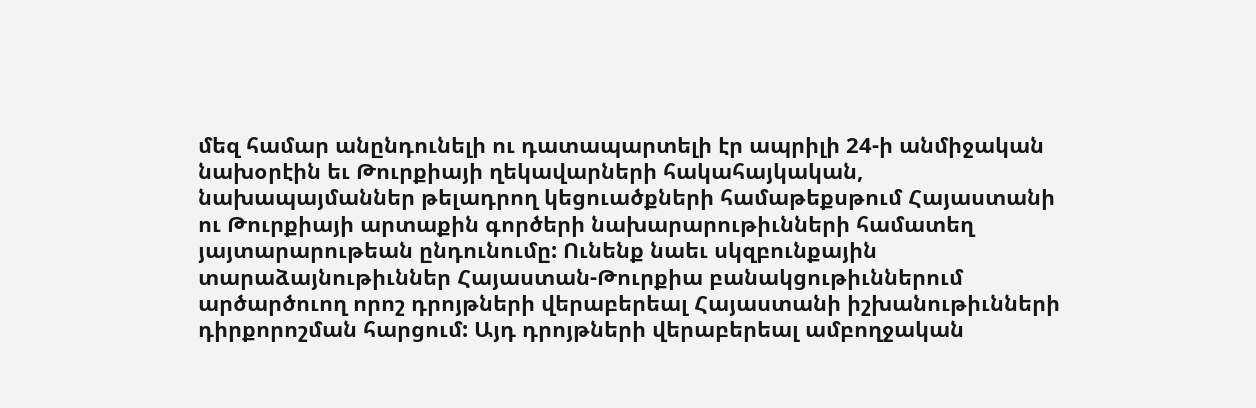մեզ համար անընդունելի ու դատապարտելի էր ապրիլի 24-ի անմիջական նախօրէին եւ Թուրքիայի ղեկավարների հակահայկական, նախապայմաններ թելադրող կեցուածքների համաթեքսթում Հայաստանի ու Թուրքիայի արտաքին գործերի նախարարութիւնների համատեղ յայտարարութեան ընդունումը: Ունենք նաեւ սկզբունքային տարաձայնութիւններ Հայաստան-Թուրքիա բանակցութիւններում արծարծուող որոշ դրոյթների վերաբերեալ Հայաստանի իշխանութիւնների դիրքորոշման հարցում: Այդ դրոյթների վերաբերեալ ամբողջական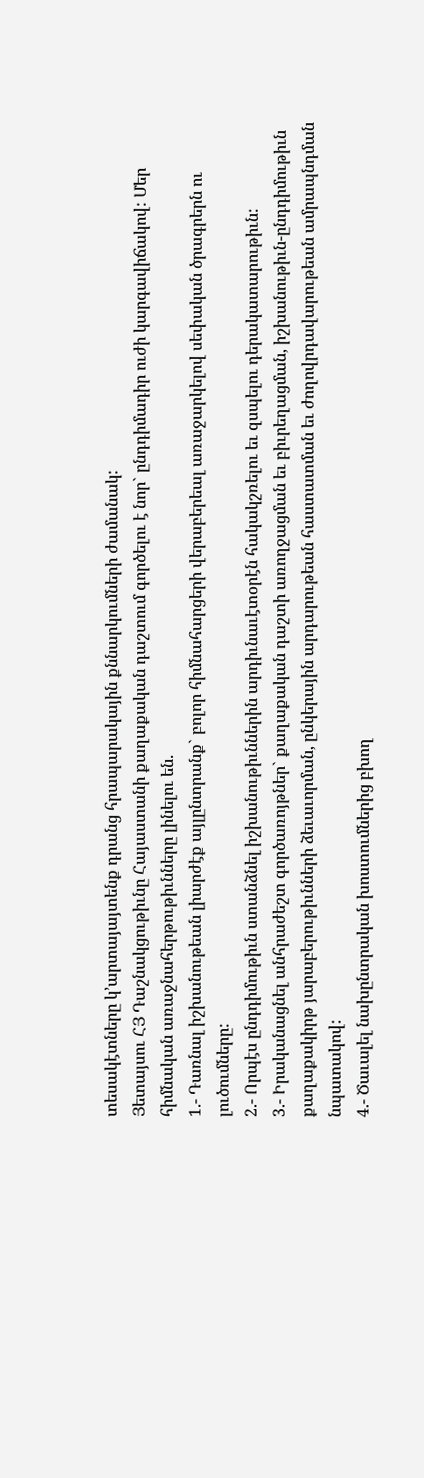տեսակէտները կ՚արտայայտենք դրանց հրապարակային քննարկումների ժամանակ:
Յետայսու ՀՅ Դաշնակցութիւնը Հայաստանի քաղաքական դաշտում գործելու է նոր` ընդդիմադիր ուժի կարգավիճակով: Մեր հիմնական առաջնահերթութիւնները լինելու են.
1.- Դառնալ իշխանութեան լիարժէք այլընտրանք` բոլոր հիմնահարցերի վերաբերեալ առաջարկելով սեփական ծրագրերն ու լուծումները:
2.- Որպէս ընդդիմութիւն ստանձնել իշխանութիւններին արդիւնաւէտօրէն հակակշռելու եւ զսպելու դերակատարութիւն:
3.- Իրականացնել անհրաժեշտ գործառոյթներ` քաղաքական դաշտի առողջացման եւ բիւրեղացման, իշխանութիւն-ընդդիմութիւն քաղաքակիրթ յարաբերութիւնների ձեւաւորման, ընկերային արդարութեան հաստատման եւ ժողովրդավարութեան ամրապնդման նպատակով:
4.- Ծաւալել նախընտրական խոստումներից բխող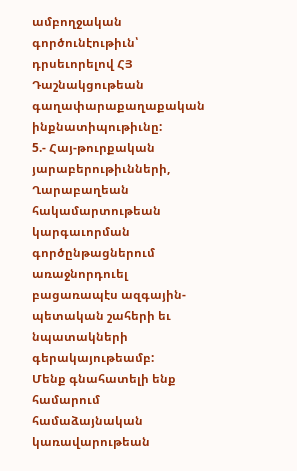ամբողջական գործունէութիւն՝ դրսեւորելով ՀՅ Դաշնակցութեան գաղափարաքաղաքական ինքնատիպութիւնը:
5.- Հայ-թուրքական յարաբերութիւնների, Ղարաբաղեան հակամարտութեան կարգաւորման գործընթացներում առաջնորդուել բացառապէս ազգային-պետական շահերի եւ նպատակների գերակայութեամբ:
Մենք գնահատելի ենք համարում համաձայնական կառավարութեան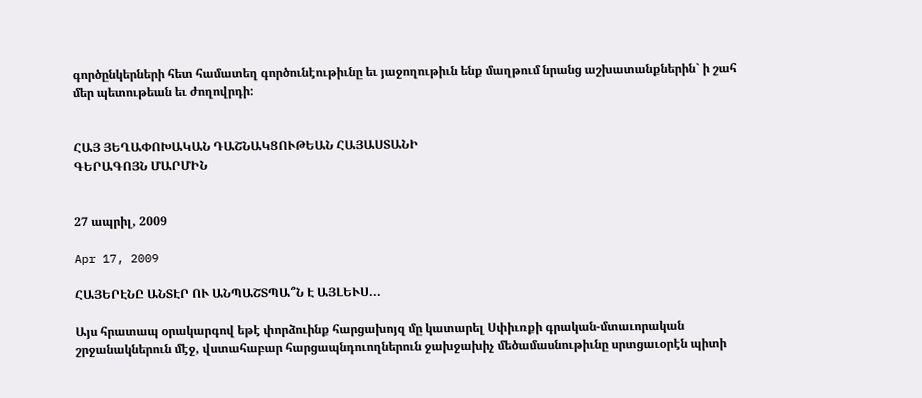գործընկերների հետ համատեղ գործունէութիւնը եւ յաջողութիւն ենք մաղթում նրանց աշխատանքներին` ի շահ մեր պետութեան եւ ժողովրդի:


ՀԱՅ ՅԵՂԱՓՈԽԱԿԱՆ ԴԱՇՆԱԿՑՈՒԹԵԱՆ ՀԱՅԱՍՏԱՆԻ
ԳԵՐԱԳՈՅՆ ՄԱՐՄԻՆ


27 ապրիլ, 2009

Apr 17, 2009

ՀԱՅԵՐԷՆԸ ԱՆՏԷՐ ՈՒ ԱՆՊԱՇՏՊԱ՞Ն Է ԱՅԼԵՒՍ...

Այս հրատապ օրակարգով եթէ փորձուինք հարցախոյզ մը կատարել Սփիւռքի գրական-մտաւորական շրջանակներուն մէջ, վստահաբար հարցապնդուողներուն ջախջախիչ մեծամասնութիւնը սրտցաւօրէն պիտի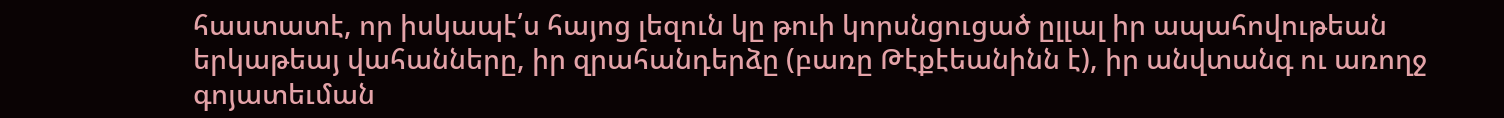հաստատէ, որ իսկապէ՛ս հայոց լեզուն կը թուի կորսնցուցած ըլլալ իր ապահովութեան երկաթեայ վահանները, իր զրահանդերձը (բառը Թէքէեանինն է), իր անվտանգ ու առողջ գոյատեւման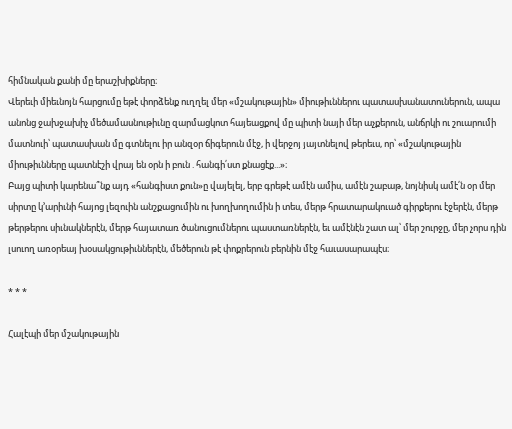հիմնական քանի մը երաշխիքները։
Վերեւի միեւնոյն հարցումը եթէ փորձենք ուղղել մեր «մշակութային» միութիւններու պատասխանատուներուն, ապա անոնց ջախջախիչ մեծամասնութիւնը զարմացկոտ հայեացքով մը պիտի նայի մեր աչքերուն, անճրկի ու շուարումի մատնուի՝ պատասխան մը գտնելու իր անզօր ճիգերուն մէջ, ի վերջոյ յայտնելով թերեւս, որ՝ «մշակութային միութիւնները պատնէշի վրայ են օրն ի բուն . հանգի՛ստ քնացէք...»։
Բայց պիտի կարենա՞նք այդ «հանգիստ քուն»ը վայելել, երբ գրեթէ ամէն ամիս, ամէն շաբաթ, նոյնիսկ ամէ՛ն օր մեր սիրտը կ՚արիւնի հայոց լեզուին անշքացումին ու խողխողումին ի տես, մերթ հրատարակուած գիրքերու էջերէն, մերթ թերթերու սիւնակներէն, մերթ հայատառ ծանուցումներու պաստառներէն, եւ ամէնէն շատ ալ՝ մեր շուրջը, մեր չորս դին լսուող առօրեայ խօսակցութիւններէն, մեծերուն թէ փոքրերուն բերնին մէջ հաւասարապէս։

* * *

Հալէպի մեր մշակութային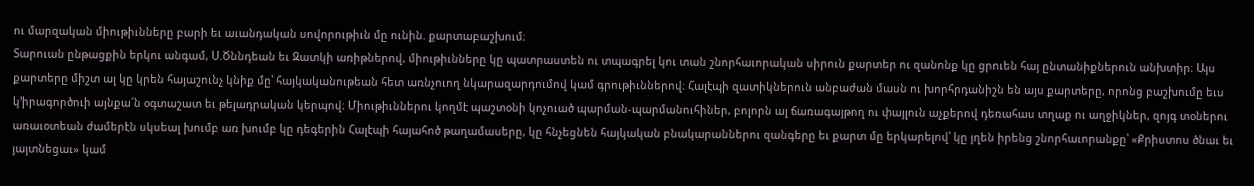ու մարզական միութիւնները բարի եւ աւանդական սովորութիւն մը ունին. քարտաբաշխում։
Տարուան ընթացքին երկու անգամ, Ս.Ծննդեան եւ Զատկի առիթներով, միութիւնները կը պատրաստեն ու տպագրել կու տան շնորհաւորական սիրուն քարտեր ու զանոնք կը ցրուեն հայ ընտանիքներուն անխտիր։ Այս քարտերը միշտ ալ կը կրեն հայաշունչ կնիք մը՝ հայկականութեան հետ առնչուող նկարազարդումով կամ գրութիւններով։ Հալէպի զատիկներուն անբաժան մասն ու խորհրդանիշն են այս քարտերը, որոնց բաշխումը եւս կ՚իրագործուի այնքա՜ն օգտաշատ եւ թելադրական կերպով։ Միութիւններու կողմէ պաշտօնի կոչուած պարման-պարմանուհիներ, բոլորն ալ ճառագայթող ու փայլուն աչքերով դեռահաս տղաք ու աղջիկներ, զոյգ տօներու առաւօտեան ժամերէն սկսեալ խումբ առ խումբ կը դեգերին Հալէպի հայահոծ թաղամասերը, կը հնչեցնեն հայկական բնակարաններու զանգերը եւ քարտ մը երկարելով՝ կը յղեն իրենց շնորհաւորանքը՝ «Քրիստոս ծնաւ եւ յայտնեցաւ» կամ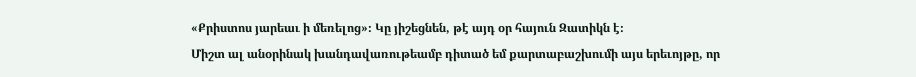«Քրիստոս յարեաւ ի մեռելոց»։ Կը յիշեցնեն, թէ այդ օր հայուն Զատիկն է։
Միշտ ալ անօրինակ խանդավառութեամբ դիտած եմ քարտաբաշխումի այս երեւոյթը, որ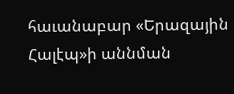հաւանաբար «Երազային Հալէպ»ի աննման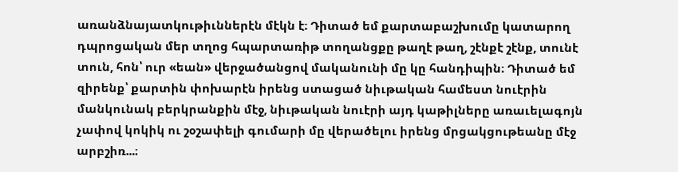առանձնայատկութիւններէն մէկն է։ Դիտած եմ քարտաբաշխումը կատարող դպրոցական մեր տղոց հպարտառիթ տողանցքը թաղէ թաղ, շէնքէ շէնք, տունէ տուն, հոն՝ ուր «եան» վերջածանցով մականունի մը կը հանդիպին։ Դիտած եմ զիրենք՝ քարտին փոխարէն իրենց ստացած նիւթական համեստ նուէրին մանկունակ բերկրանքին մէջ, նիւթական նուէրի այդ կաթիլները առաւելագոյն չափով կոկիկ ու շօշափելի գումարի մը վերածելու իրենց մրցակցութեանը մէջ արբշիռ...։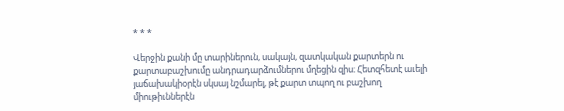* * *

Վերջին քանի մը տարիներուն, սակայն, զատկական քարտերն ու քարտաբաշխումը անդրադարձումներու մղեցին զիս։ Հետզհետէ աւելի յաճախակիօրէն սկսայ նշմարել, թէ քարտ տպող ու բաշխող միութիւններէն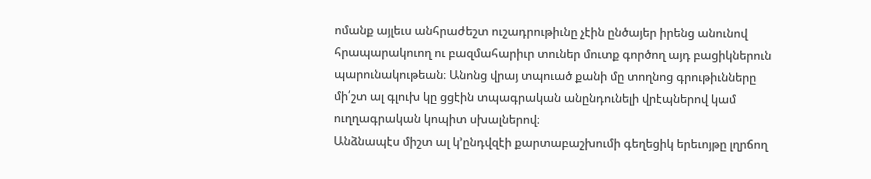ոմանք այլեւս անհրաժեշտ ուշադրութիւնը չէին ընծայեր իրենց անունով հրապարակուող ու բազմահարիւր տուներ մուտք գործող այդ բացիկներուն պարունակութեան։ Անոնց վրայ տպուած քանի մը տողնոց գրութիւնները մի՛շտ ալ գլուխ կը ցցէին տպագրական անընդունելի վրէպներով կամ ուղղագրական կոպիտ սխալներով։
Անձնապէս միշտ ալ կ՚ընդվզէի քարտաբաշխումի գեղեցիկ երեւոյթը լղրճող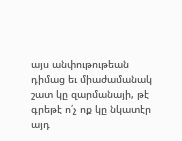այս անփութութեան դիմաց եւ միաժամանակ շատ կը զարմանայի, թէ գրեթէ ո՛չ ոք կը նկատէր այդ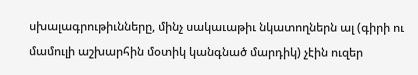սխալագրութիւնները, մինչ սակաւաթիւ նկատողներն ալ (գիրի ու մամուլի աշխարհին մօտիկ կանգնած մարդիկ) չէին ուզեր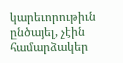կարեւորութիւն ընծայել, չէին համարձակեր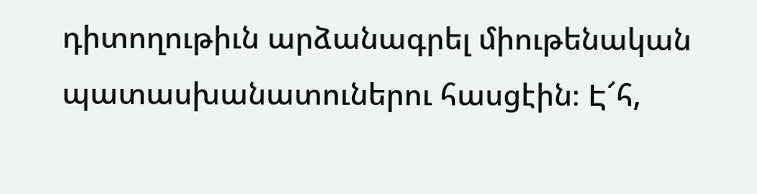դիտողութիւն արձանագրել միութենական պատասխանատուներու հասցէին։ Է՜հ,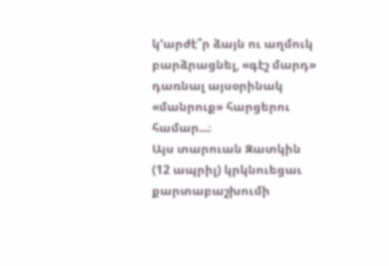կ՚արժէ՞ր ձայն ու աղմուկ բարձրացնել, «գէշ մարդ» դառնալ այսօրինակ «մանրուք» հարցերու համար...։
Այս տարուան Զատկին (12 ապրիլ) կրկնուեցաւ քարտաբաշխումի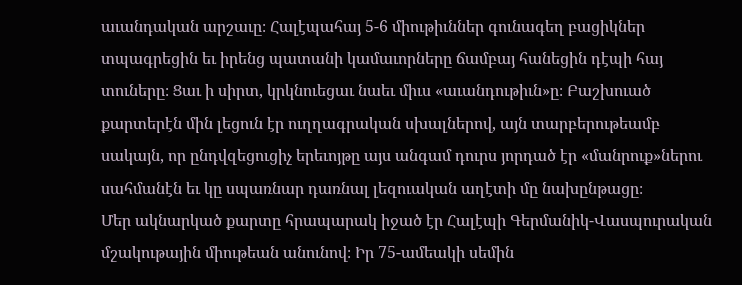աւանդական արշաւը։ Հալէպահայ 5-6 միութիւններ գունագեղ բացիկներ տպագրեցին եւ իրենց պատանի կամաւորները ճամբայ հանեցին դէպի հայ տուները։ Ցաւ ի սիրտ, կրկնուեցաւ նաեւ միւս «աւանդութիւն»ը։ Բաշխուած քարտերէն մին լեցուն էր ուղղագրական սխալներով, այն տարբերութեամբ սակայն, որ ընդվզեցուցիչ երեւոյթը այս անգամ դուրս յորդած էր «մանրուք»ներու սահմանէն եւ կը սպառնար դառնալ լեզուական աղէտի մը նախընթացը։
Մեր ակնարկած քարտը հրապարակ իջած էր Հալէպի Գերմանիկ-Վասպուրական մշակութային միութեան անունով։ Իր 75-ամեակի սեմին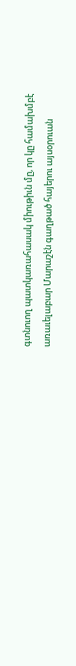գտնուող պատկառահասակ միութիւն մը, որ կը համախմբէ առաւելաբար Մարաշէն գաղթած հայերու այսօրուան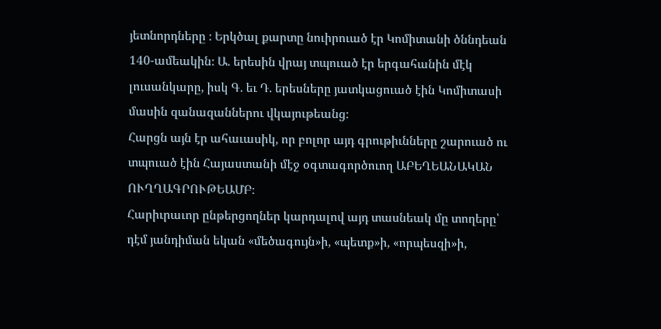յետնորդները ։ Երկծալ քարտը նուիրուած էր Կոմիտանի ծննդեան 140-ամեակին։ Ա. երեսին վրայ տպուած էր երգահանին մէկ լուսանկարը, իսկ Գ. եւ Դ. երեսները յատկացուած էին Կոմիտասի մասին զանազաններու վկայութեանց։
Հարցն այն էր ահաւասիկ, որ բոլոր այդ գրութիւնները շարուած ու տպուած էին Հայաստանի մէջ օգտագործուող ԱԲԵՂԵԱՆԱԿԱՆ ՈՒՂՂԱԳՐՈՒԹԵԱՄԲ։
Հարիւրաւոր ընթերցողներ կարդալով այդ տասնեակ մը տողերը՝ դէմ յանդիման եկան «մեծագույն»ի, «պետք»ի, «որպեսզի»ի,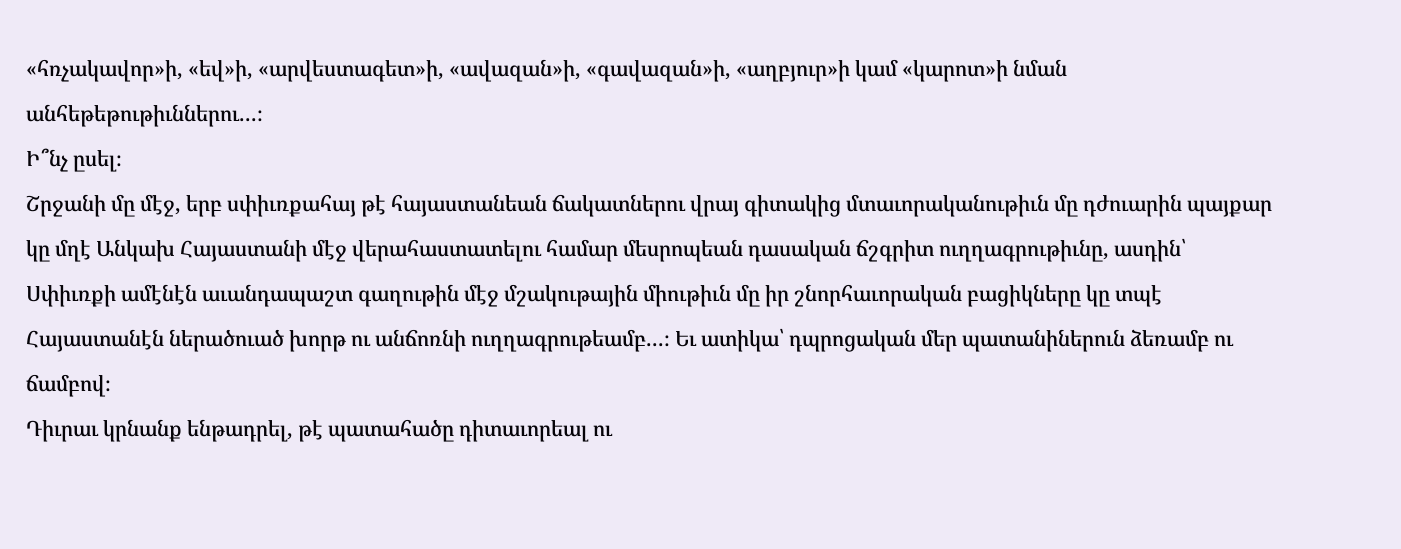«հռչակավոր»ի, «եվ»ի, «արվեստագետ»ի, «ավազան»ի, «գավազան»ի, «աղբյուր»ի կամ «կարոտ»ի նման անհեթեթութիւններու...։
Ի՞նչ ըսել։
Շրջանի մը մէջ, երբ սփիւռքահայ թէ հայաստանեան ճակատներու վրայ գիտակից մտաւորականութիւն մը դժուարին պայքար կը մղէ Անկախ Հայաստանի մէջ վերահաստատելու համար մեսրոպեան դասական ճշգրիտ ուղղագրութիւնը, ասդին՝ Սփիւռքի ամէնէն աւանդապաշտ գաղութին մէջ մշակութային միութիւն մը իր շնորհաւորական բացիկները կը տպէ Հայաստանէն ներածուած խորթ ու անճոռնի ուղղագրութեամբ...։ Եւ ատիկա՝ դպրոցական մեր պատանիներուն ձեռամբ ու ճամբով։
Դիւրաւ կրնանք ենթադրել, թէ պատահածը դիտաւորեալ ու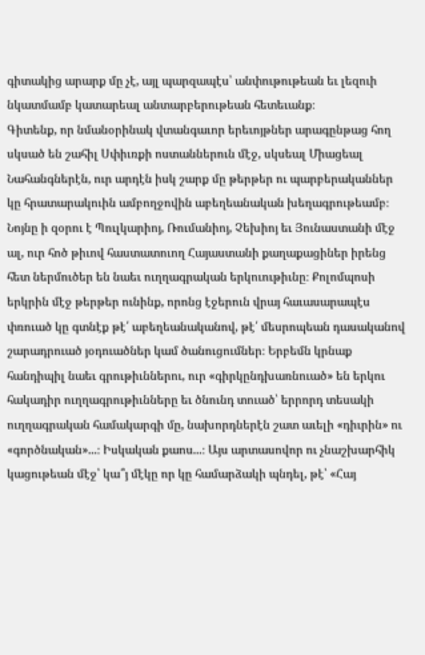գիտակից արարք մը չէ, այլ պարզապէս՝ անփութութեան եւ լեզուի նկատմամբ կատարեալ անտարբերութեան հետեւանք։
Գիտենք, որ նմանօրինակ վտանգաւոր երեւոյթներ արագընթաց հող սկսած են շահիլ Սփիւռքի ոստաններուն մէջ, սկսեալ Միացեալ Նահանգներէն, ուր արդէն իսկ շարք մը թերթեր ու պարբերականներ կը հրատարակուին ամբողջովին աբեղեանական խեղագրութեամբ։ Նոյնը ի զօրու է Պուլկարիոյ, Ռումանիոյ, Չեխիոյ եւ Յունաստանի մէջ ալ, ուր հոծ թիւով հաստատուող Հայաստանի քաղաքացիներ իրենց հետ ներմուծեր են նաեւ ուղղագրական երկուութիւնը։ Քոլոմպոսի երկրին մէջ թերթեր ունինք, որոնց էջերուն վրայ հաւասարապէս փռուած կը գտնէք թէ՛ աբեղեանականով, թէ՛ մեսրոպեան դասականով շարադրուած յօդուածներ կամ ծանուցումներ։ Երբեմն կրնաք հանդիպիլ նաեւ գրութիւններու, ուր «գիրկընդխառնուած» են երկու հակադիր ուղղագրութիւնները եւ ծնունդ տուած՝ երրորդ տեսակի ուղղագրական համակարգի մը, նախորդներէն շատ աւելի «դիւրին» ու «գործնական»...։ Իսկական քաոս...։ Այս արտասովոր ու չնաշխարհիկ կացութեան մէջ՝ կա՞յ մէկը որ կը համարձակի պնդել, թէ՝ «Հայ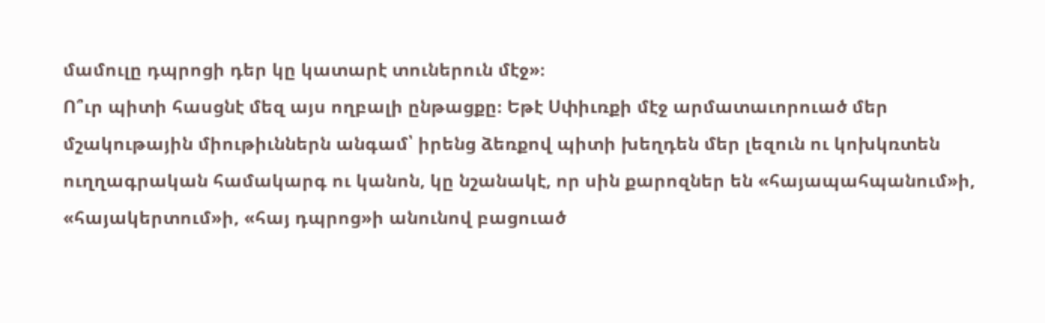մամուլը դպրոցի դեր կը կատարէ տուներուն մէջ»։
Ո՞ւր պիտի հասցնէ մեզ այս ողբալի ընթացքը։ Եթէ Սփիւռքի մէջ արմատաւորուած մեր մշակութային միութիւններն անգամ՝ իրենց ձեռքով պիտի խեղդեն մեր լեզուն ու կոխկռտեն ուղղագրական համակարգ ու կանոն, կը նշանակէ, որ սին քարոզներ են «հայապահպանում»ի, «հայակերտում»ի, «հայ դպրոց»ի անունով բացուած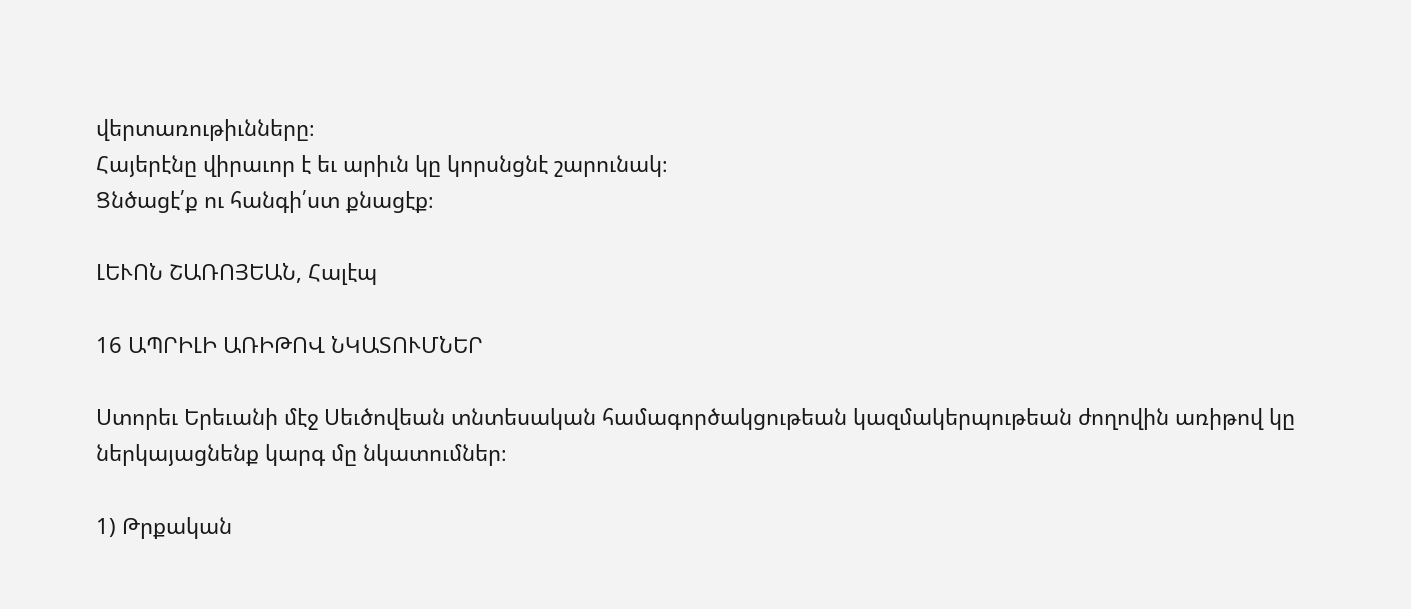վերտառութիւնները։
Հայերէնը վիրաւոր է եւ արիւն կը կորսնցնէ շարունակ։
Ցնծացէ՛ք ու հանգի՛ստ քնացէք։

ԼԵՒՈՆ ՇԱՌՈՅԵԱՆ, Հալէպ

16 ԱՊՐԻԼԻ ԱՌԻԹՈՎ ՆԿԱՏՈՒՄՆԵՐ

Ստորեւ Երեւանի մէջ Սեւծովեան տնտեսական համագործակցութեան կազմակերպութեան ժողովին առիթով կը ներկայացնենք կարգ մը նկատումներ։

1) Թրքական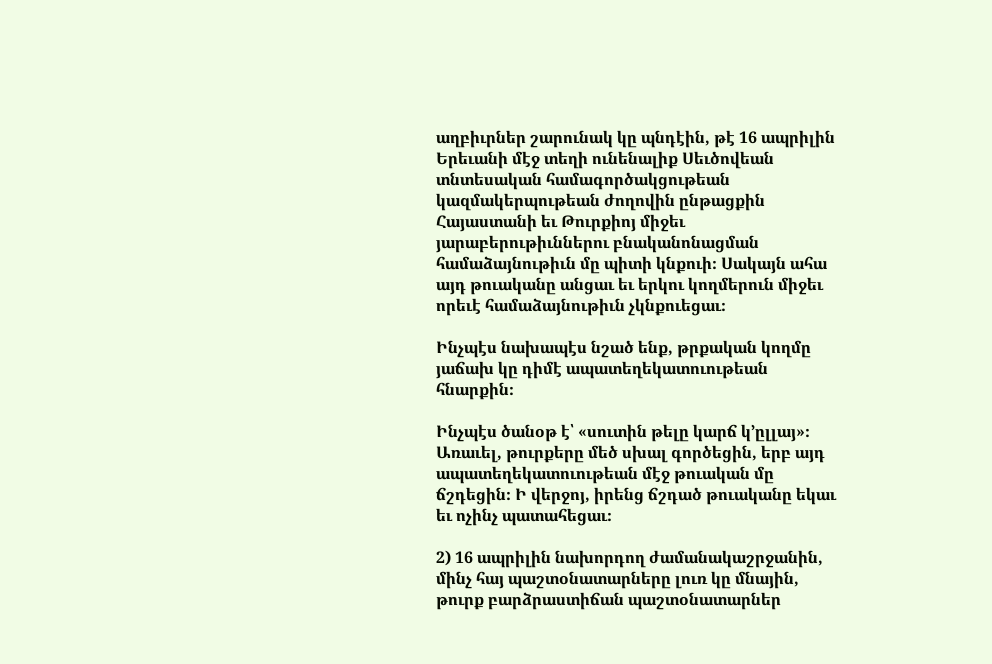աղբիւրներ շարունակ կը պնդէին, թէ 16 ապրիլին Երեւանի մէջ տեղի ունենալիք Սեւծովեան տնտեսական համագործակցութեան կազմակերպութեան ժողովին ընթացքին Հայաստանի եւ Թուրքիոյ միջեւ յարաբերութիւններու բնականոնացման համաձայնութիւն մը պիտի կնքուի։ Սակայն ահա այդ թուականը անցաւ եւ երկու կողմերուն միջեւ որեւէ համաձայնութիւն չկնքուեցաւ։

Ինչպէս նախապէս նշած ենք, թրքական կողմը յաճախ կը դիմէ ապատեղեկատուութեան հնարքին։

Ինչպէս ծանօթ է՝ «սուտին թելը կարճ կ՚ըլլայ»։ Առաւել, թուրքերը մեծ սխալ գործեցին, երբ այդ ապատեղեկատուութեան մէջ թուական մը ճշդեցին։ Ի վերջոյ, իրենց ճշդած թուականը եկաւ եւ ոչինչ պատահեցաւ։

2) 16 ապրիլին նախորդող ժամանակաշրջանին, մինչ հայ պաշտօնատարները լուռ կը մնային, թուրք բարձրաստիճան պաշտօնատարներ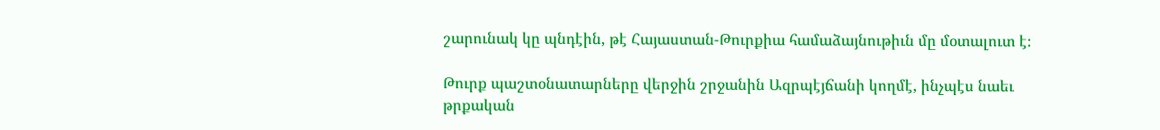շարունակ կը պնդէին, թէ Հայաստան-Թուրքիա համաձայնութիւն մը մօտալուտ է։

Թուրք պաշտօնատարները վերջին շրջանին Ազրպէյճանի կողմէ, ինչպէս նաեւ թրքական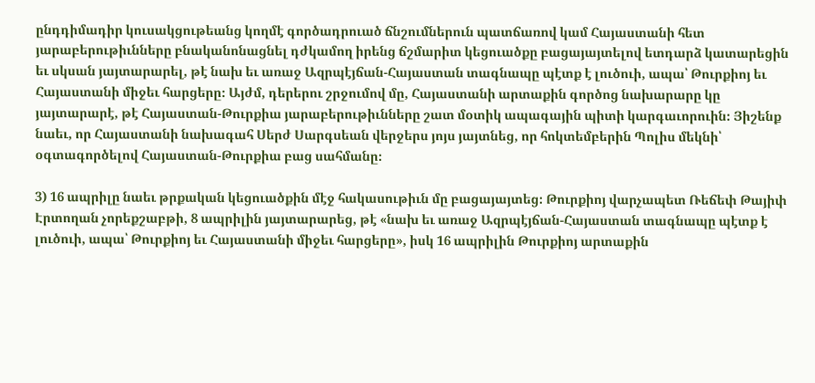ընդդիմադիր կուսակցութեանց կողմէ գործադրուած ճնշումներուն պատճառով կամ Հայաստանի հետ յարաբերութիւնները բնականոնացնել դժկամող իրենց ճշմարիտ կեցուածքը բացայայտելով ետդարձ կատարեցին եւ սկսան յայտարարել, թէ նախ եւ առաջ Ազրպէյճան-Հայաստան տագնապը պէտք է լուծուի, ապա՝ Թուրքիոյ եւ Հայաստանի միջեւ հարցերը։ Այժմ, դերերու շրջումով մը, Հայաստանի արտաքին գործոց նախարարը կը յայտարարէ, թէ Հայաստան-Թուրքիա յարաբերութիւնները շատ մօտիկ ապագային պիտի կարգաւորուին։ Յիշենք նաեւ, որ Հայաստանի նախագահ Սերժ Սարգսեան վերջերս յոյս յայտնեց, որ հոկտեմբերին Պոլիս մեկնի՝ օգտագործելով Հայաստան-Թուրքիա բաց սահմանը։

3) 16 ապրիլը նաեւ թրքական կեցուածքին մէջ հակասութիւն մը բացայայտեց։ Թուրքիոյ վարչապետ Ռեճեփ Թայիփ Էրտողան չորեքշաբթի, 8 ապրիլին յայտարարեց, թէ «նախ եւ առաջ Ազրպէյճան-Հայաստան տագնապը պէտք է լուծուի, ապա՝ Թուրքիոյ եւ Հայաստանի միջեւ հարցերը», իսկ 16 ապրիլին Թուրքիոյ արտաքին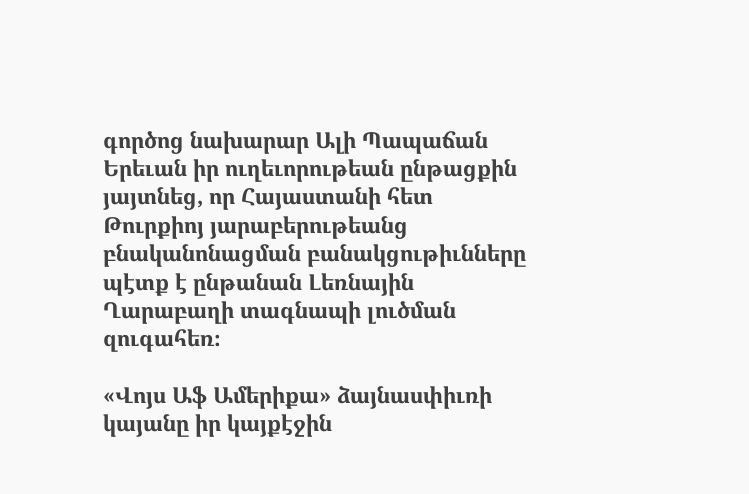գործոց նախարար Ալի Պապաճան Երեւան իր ուղեւորութեան ընթացքին յայտնեց, որ Հայաստանի հետ Թուրքիոյ յարաբերութեանց բնականոնացման բանակցութիւնները պէտք է ընթանան Լեռնային Ղարաբաղի տագնապի լուծման զուգահեռ։

«Վոյս Աֆ Ամերիքա» ձայնասփիւռի կայանը իր կայքէջին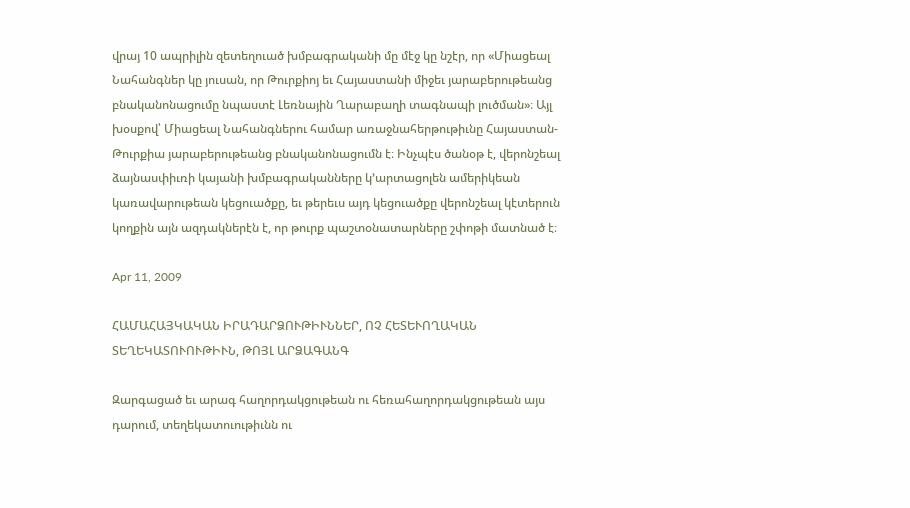վրայ 10 ապրիլին զետեղուած խմբագրականի մը մէջ կը նշէր, որ «Միացեալ Նահանգներ կը յուսան, որ Թուրքիոյ եւ Հայաստանի միջեւ յարաբերութեանց բնականոնացումը նպաստէ Լեռնային Ղարաբաղի տագնապի լուծման»։ Այլ խօսքով՝ Միացեալ Նահանգներու համար առաջնահերթութիւնը Հայաստան-Թուրքիա յարաբերութեանց բնականոնացումն է։ Ինչպէս ծանօթ է, վերոնշեալ ձայնասփիւռի կայանի խմբագրականները կ՚արտացոլեն ամերիկեան կառավարութեան կեցուածքը, եւ թերեւս այդ կեցուածքը վերոնշեալ կէտերուն կողքին այն ազդակներէն է, որ թուրք պաշտօնատարները շփոթի մատնած է։

Apr 11, 2009

ՀԱՄԱՀԱՅԿԱԿԱՆ ԻՐԱԴԱՐՁՈՒԹԻՒՆՆԵՐ, ՈՉ ՀԵՏԵՒՈՂԱԿԱՆ ՏԵՂԵԿԱՏՈՒՈՒԹԻՒՆ, ԹՈՅԼ ԱՐՁԱԳԱՆԳ

Զարգացած եւ արագ հաղորդակցութեան ու հեռահաղորդակցութեան այս դարում, տեղեկատուութիւնն ու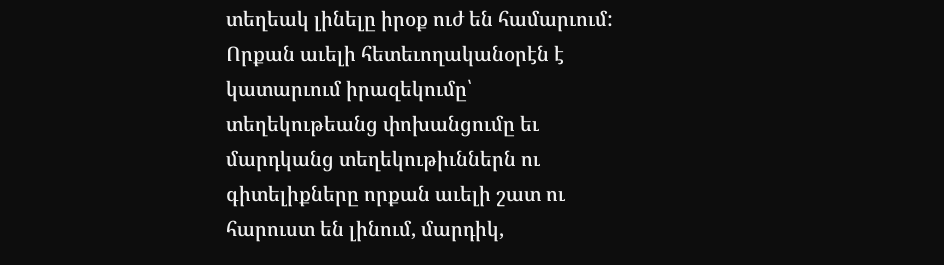տեղեակ լինելը իրօք ուժ են համարւում:
Որքան աւելի հետեւողականօրէն է կատարւում իրազեկումը՝ տեղեկութեանց փոխանցումը եւ մարդկանց տեղեկութիւններն ու գիտելիքները որքան աւելի շատ ու հարուստ են լինում, մարդիկ,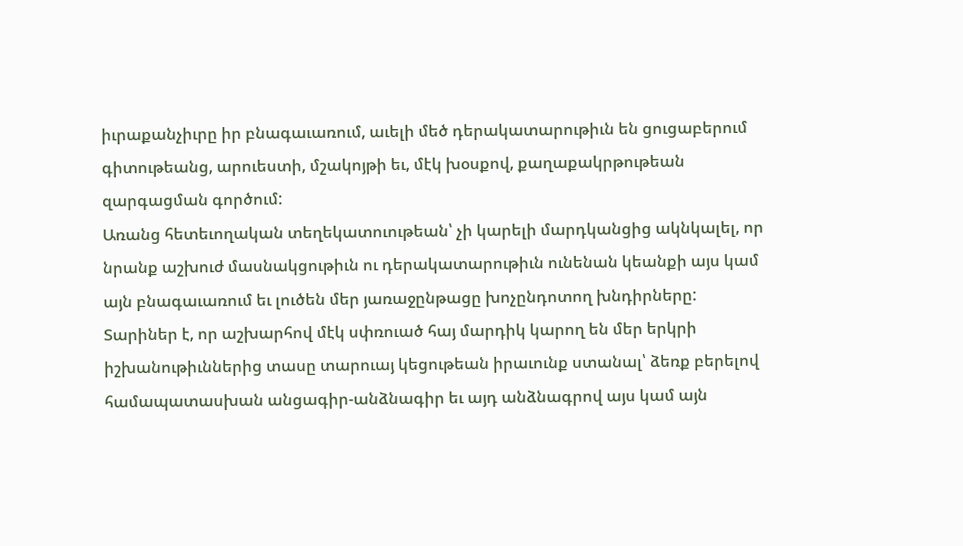իւրաքանչիւրը իր բնագաւառում, աւելի մեծ դերակատարութիւն են ցուցաբերում գիտութեանց, արուեստի, մշակոյթի եւ, մէկ խօսքով, քաղաքակրթութեան զարգացման գործում:
Առանց հետեւողական տեղեկատուութեան՝ չի կարելի մարդկանցից ակնկալել, որ նրանք աշխուժ մասնակցութիւն ու դերակատարութիւն ունենան կեանքի այս կամ այն բնագաւառում եւ լուծեն մեր յառաջընթացը խոչընդոտող խնդիրները:
Տարիներ է, որ աշխարհով մէկ սփռուած հայ մարդիկ կարող են մեր երկրի իշխանութիւններից տասը տարուայ կեցութեան իրաւունք ստանալ՝ ձեռք բերելով համապատասխան անցագիր-անձնագիր եւ այդ անձնագրով այս կամ այն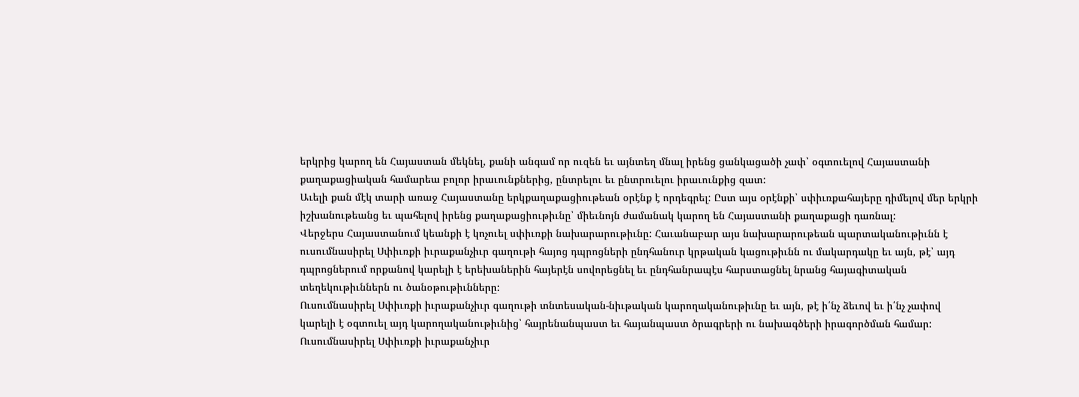երկրից կարող են Հայաստան մեկնել, քանի անգամ որ ուզեն եւ այնտեղ մնալ իրենց ցանկացածի չափ՝ օգտուելով Հայաստանի քաղաքացիական համարեա բոլոր իրաւունքներից, ընտրելու եւ ընտրուելու իրաւունքից զատ:
Աւելի քան մէկ տարի առաջ Հայաստանը երկքաղաքացիութեան օրէնք է որդեգրել: Ըստ այս օրէնքի՝ սփիւռքահայերը դիմելով մեր երկրի իշխանութեանց եւ պահելով իրենց քաղաքացիութիւնը՝ միեւնոյն ժամանակ կարող են Հայաստանի քաղաքացի դառնալ:
Վերջերս Հայաստանում կեանքի է կոչուել սփիւռքի նախարարութիւնը: Հաւանաբար այս նախարարութեան պարտականութիւնն է ուսումնասիրել Սփիւռքի իւրաքանչիւր գաղութի հայոց դպրոցների ընդհանուր կրթական կացութիւնն ու մակարդակը եւ այն, թէ՝ այդ դպրոցներում որքանով կարելի է երեխաներին հայերէն սովորեցնել եւ ընդհանրապէս հարստացնել նրանց հայագիտական տեղեկութիւններն ու ծանօթութիւնները:
Ուսումնասիրել Սփիւռքի իւրաքանչիւր գաղութի տնտեսական-նիւթական կարողականութիւնը եւ այն, թէ ի՛նչ ձեւով եւ ի՛նչ չափով կարելի է օգտուել այդ կարողականութիւնից՝ հայրենանպաստ եւ հայանպաստ ծրագրերի ու նախագծերի իրագործման համար:
Ուսումնասիրել Սփիւռքի իւրաքանչիւր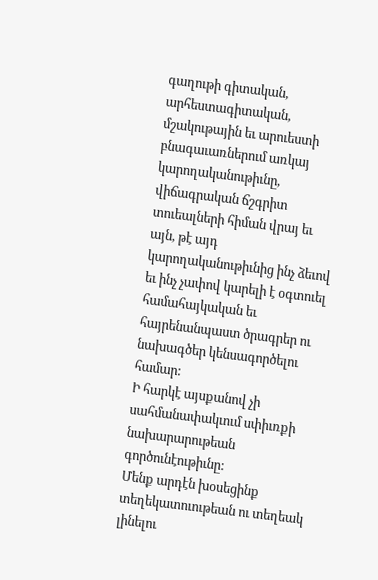գաղութի գիտական, արհեստագիտական, մշակութային եւ արուեստի բնագաւառներում առկայ կարողականութիւնը, վիճագրական ճշգրիտ տուեալների հիման վրայ եւ այն, թէ այդ կարողականութիւնից ինչ ձեւով եւ ինչ չափով կարելի է օգտուել համահայկական եւ հայրենանպաստ ծրագրեր ու նախագծեր կենսագործելու համար:
Ի հարկէ այսքանով չի սահմանափակւում սփիւռքի նախարարութեան գործունէութիւնը:
Մենք արդէն խօսեցինք տեղեկատուութեան ու տեղեակ լինելու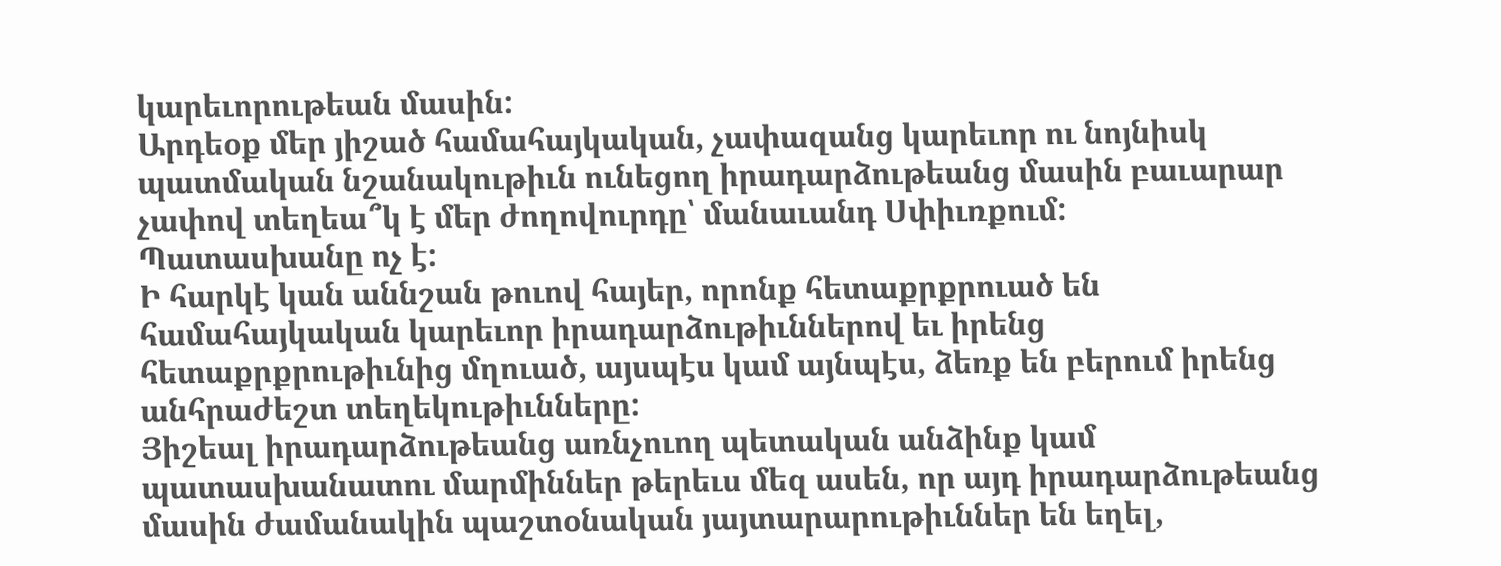կարեւորութեան մասին:
Արդեօք մեր յիշած համահայկական, չափազանց կարեւոր ու նոյնիսկ պատմական նշանակութիւն ունեցող իրադարձութեանց մասին բաւարար չափով տեղեա՞կ է մեր ժողովուրդը՝ մանաւանդ Սփիւռքում:
Պատասխանը ոչ է:
Ի հարկէ կան աննշան թուով հայեր, որոնք հետաքրքրուած են համահայկական կարեւոր իրադարձութիւններով եւ իրենց հետաքրքրութիւնից մղուած, այսպէս կամ այնպէս, ձեռք են բերում իրենց անհրաժեշտ տեղեկութիւնները:
Յիշեալ իրադարձութեանց առնչուող պետական անձինք կամ պատասխանատու մարմիններ թերեւս մեզ ասեն, որ այդ իրադարձութեանց մասին ժամանակին պաշտօնական յայտարարութիւններ են եղել,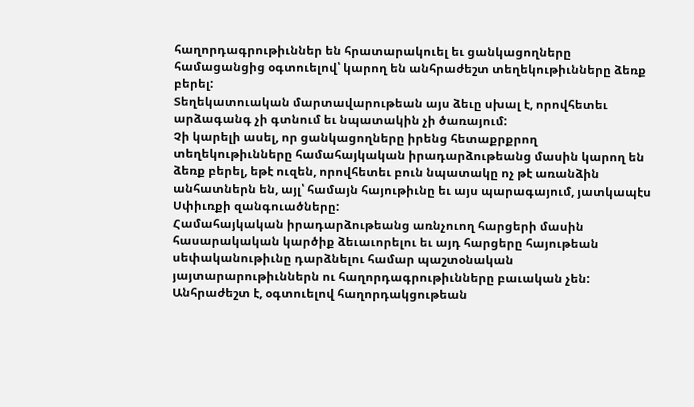հաղորդագրութիւններ են հրատարակուել եւ ցանկացողները համացանցից օգտուելով՝ կարող են անհրաժեշտ տեղեկութիւնները ձեռք բերել:
Տեղեկատուական մարտավարութեան այս ձեւը սխալ է, որովհետեւ արձագանգ չի գտնում եւ նպատակին չի ծառայում:
Չի կարելի ասել, որ ցանկացողները իրենց հետաքրքրող տեղեկութիւնները համահայկական իրադարձութեանց մասին կարող են ձեռք բերել, եթէ ուզեն, որովհետեւ բուն նպատակը ոչ թէ առանձին անհատներն են, այլ՝ համայն հայութիւնը եւ այս պարագայում, յատկապէս Սփիւռքի զանգուածները:
Համահայկական իրադարձութեանց առնչուող հարցերի մասին հասարակական կարծիք ձեւաւորելու եւ այդ հարցերը հայութեան սեփականութիւնը դարձնելու համար պաշտօնական յայտարարութիւններն ու հաղորդագրութիւնները բաւական չեն: Անհրաժեշտ է, օգտուելով հաղորդակցութեան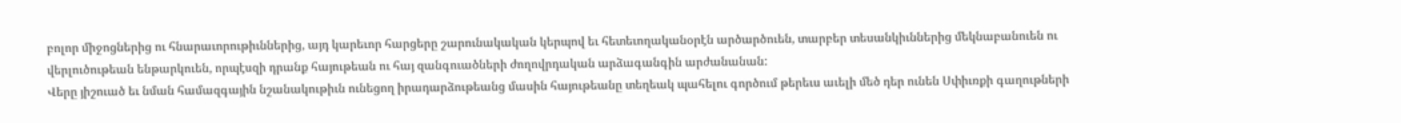բոլոր միջոցներից ու հնարաւորութիւններից, այդ կարեւոր հարցերը շարունակական կերպով եւ հետեւողականօրէն արծարծուեն, տարբեր տեսանկիւններից մեկնաբանուեն ու վերլուծութեան ենթարկուեն, որպէսզի դրանք հայութեան ու հայ զանգուածների ժողովրդական արձագանգին արժանանան:
Վերը յիշուած եւ նման համազգային նշանակութիւն ունեցող իրադարձութեանց մասին հայութեանը տեղեակ պահելու գործում թերեւս աւելի մեծ դեր ունեն Սփիւռքի գաղութների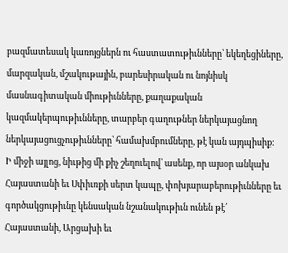բազմատեսակ կառոյցներն ու հաստատութիւնները՝ եկեղեցիները, մարզական, մշակութային, բարեսիրական ու նոյնիսկ մասնագիտական միութիւնները, քաղաքական կազմակերպութիւնները, տարբեր գաղութներ ներկայացնող ներկայացուցչութիւնները՝ համախմբումները, թէ կան այդպիսիք:
Ի միջի այլոց, նիւթից մի քիչ շեղուելով՝ ասենք, որ այսօր անկախ Հայաստանի եւ Սփիւռքի սերտ կապը, փոխյարաբերութիւնները եւ գործակցութիւնը կենսական նշանակութիւն ունեն թէ՛ Հայաստանի, Արցախի եւ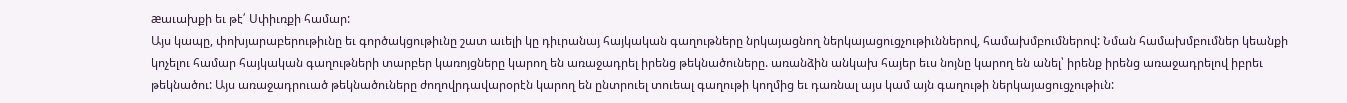æաւախքի եւ թէ՛ Սփիւռքի համար:
Այս կապը, փոխյարաբերութիւնը եւ գործակցութիւնը շատ աւելի կը դիւրանայ հայկական գաղութները նրկայացնող ներկայացուցչութիւններով, համախմբումներով: Նման համախմբումներ կեանքի կոչելու համար հայկական գաղութների տարբեր կառոյցները կարող են առաջադրել իրենց թեկնածուները. առանձին անկախ հայեր եւս նոյնը կարող են անել՝ իրենք իրենց առաջադրելով իբրեւ թեկնածու: Այս առաջադրուած թեկնածուները ժողովրդավարօրէն կարող են ընտրուել տուեալ գաղութի կողմից եւ դառնալ այս կամ այն գաղութի ներկայացուցչութիւն: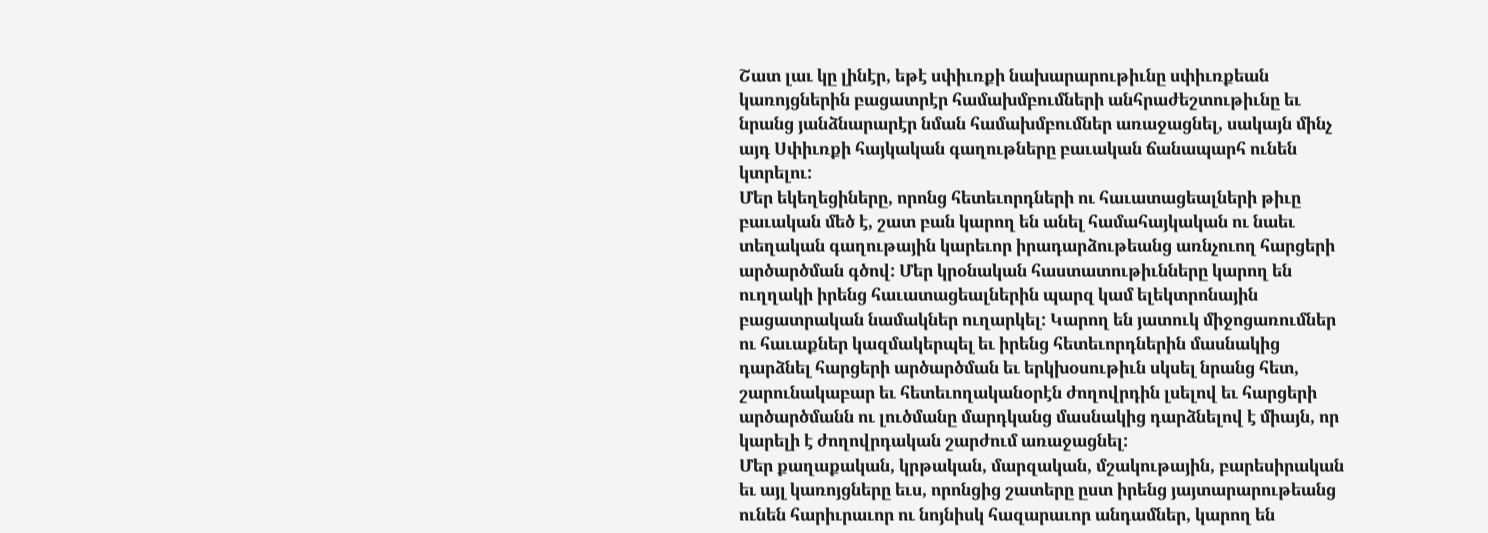Շատ լաւ կը լինէր, եթէ սփիւռքի նախարարութիւնը սփիւռքեան կառոյցներին բացատրէր համախմբումների անհրաժեշտութիւնը եւ նրանց յանձնարարէր նման համախմբումներ առաջացնել, սակայն մինչ այդ Սփիւռքի հայկական գաղութները բաւական ճանապարհ ունեն կտրելու:
Մեր եկեղեցիները, որոնց հետեւորդների ու հաւատացեալների թիւը բաւական մեծ է, շատ բան կարող են անել համահայկական ու նաեւ տեղական գաղութային կարեւոր իրադարձութեանց առնչուող հարցերի արծարծման գծով: Մեր կրօնական հաստատութիւնները կարող են ուղղակի իրենց հաւատացեալներին պարզ կամ ելեկտրոնային բացատրական նամակներ ուղարկել: Կարող են յատուկ միջոցառումներ ու հաւաքներ կազմակերպել եւ իրենց հետեւորդներին մասնակից դարձնել հարցերի արծարծման եւ երկխօսութիւն սկսել նրանց հետ, շարունակաբար եւ հետեւողականօրէն ժողովրդին լսելով եւ հարցերի արծարծմանն ու լուծմանը մարդկանց մասնակից դարձնելով է միայն, որ կարելի է ժողովրդական շարժում առաջացնել:
Մեր քաղաքական, կրթական, մարզական, մշակութային, բարեսիրական եւ այլ կառոյցները եւս, որոնցից շատերը ըստ իրենց յայտարարութեանց ունեն հարիւրաւոր ու նոյնիսկ հազարաւոր անդամներ, կարող են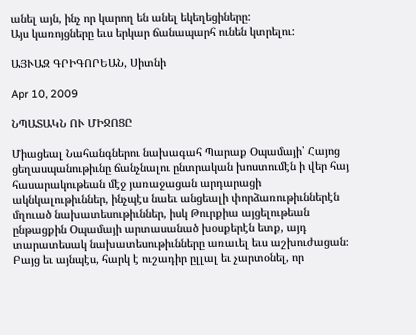անել այն, ինչ որ կարող են անել եկեղեցիները:
Այս կառոյցները եւս երկար ճանապարհ ունեն կտրելու:

ԱՅՒԱԶ ԳՐԻԳՈՐԵԱՆ, Սիտնի

Apr 10, 2009

ՆՊԱՏԱԿՆ ՈՒ ՄԻՋՈՑԸ

Միացեալ Նահանգներու նախագահ Պարաք Օպամայի՝ Հայոց ցեղասպանութիւնը ճանչնալու ընտրական խոստումէն ի վեր հայ հասարակութեան մէջ յառաջացան արդարացի ակնկալութիւններ, ինչպէս նաեւ անցեալի փորձառութիւններէն մղուած նախատեսութիւններ, իսկ Թուրքիա այցելութեան ընթացքին Օպամայի արտասանած խօսքերէն ետք, այդ տարատեսակ նախատեսութիւնները առաւել եւս աշխուժացան։
Բայց եւ այնպէս, հարկ է ուշադիր ըլլալ եւ չարտօնել, որ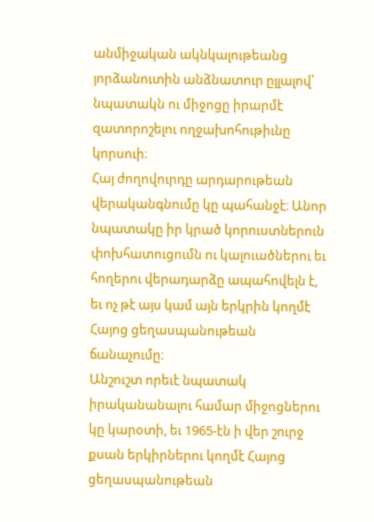անմիջական ակնկալութեանց յորձանուտին անձնատուր ըլլալով՝ նպատակն ու միջոցը իրարմէ զատորոշելու ողջախոհութիւնը կորսուի։
Հայ ժողովուրդը արդարութեան վերականգնումը կը պահանջէ։ Անոր նպատակը իր կրած կորուստներուն փոխհատուցումն ու կալուածներու եւ հողերու վերադարձը ապահովելն է, եւ ոչ թէ այս կամ այն երկրին կողմէ Հայոց ցեղասպանութեան ճանաչումը։
Անշուշտ որեւէ նպատակ իրականանալու համար միջոցներու կը կարօտի, եւ 1965-էն ի վեր շուրջ քսան երկիրներու կողմէ Հայոց ցեղասպանութեան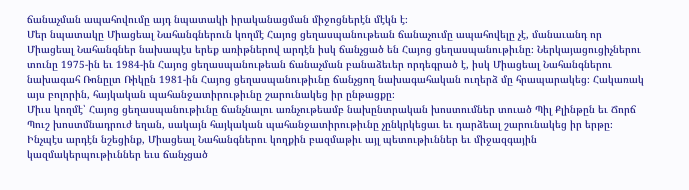ճանաչման ապահովումը այդ նպատակի իրականացման միջոցներէն մէկն է։
Մեր նպատակը Միացեալ Նահանգներուն կողմէ Հայոց ցեղասպանութեան ճանաչումը ապահովելը չէ, մանաւանդ որ Միացեալ Նահանգներ նախապէս երեք առիթներով արդէն իսկ ճանչցած են Հայոց ցեղասպանութիւնը։ Ներկայացուցիչներու տունը 1975-ին եւ 1984-ին Հայոց ցեղասպանութեան ճանաչման բանաձեւեր որդեգրած է, իսկ Միացեալ Նահանգներու նախագահ Ռոնըլտ Ռիկըն 1981-ին Հայոց ցեղասպանութիւնը ճանչցող նախագահական ուղերձ մը հրապարակեց։ Հակառակ այս բոլորին, հայկական պահանջատիրութիւնը շարունակեց իր ընթացքը։
Միւս կողմէ՝ Հայոց ցեղասպանութիւնը ճանչնալու առնչութեամբ նախընտրական խոստումներ տուած Պիլ Քլինթըն եւ Ճորճ Պուշ խոստմնադրուժ եղան, սակայն հայկական պահանջատիրութիւնը չընկրկեցաւ եւ դարձեալ շարունակեց իր երթը։
Ինչպէս արդէն նշեցինք, Միացեալ Նահանգներու կողքին բազմաթիւ այլ պետութիւններ եւ միջազգային կազմակերպութիւններ եւս ճանչցած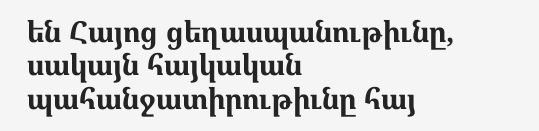են Հայոց ցեղասպանութիւնը, սակայն հայկական պահանջատիրութիւնը հայ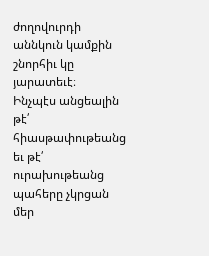ժողովուրդի աննկուն կամքին շնորհիւ կը յարատեւէ։
Ինչպէս անցեալին թէ՛ հիասթափութեանց եւ թէ՛ ուրախութեանց պահերը չկրցան մեր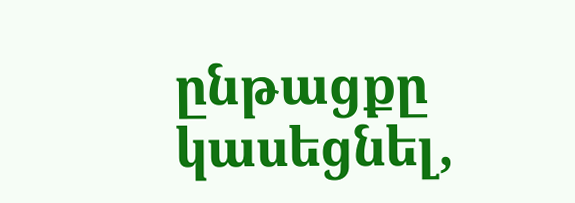ընթացքը կասեցնել,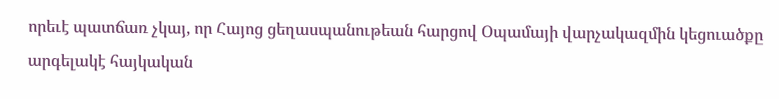որեւէ պատճառ չկայ, որ Հայոց ցեղասպանութեան հարցով Օպամայի վարչակազմին կեցուածքը արգելակէ հայկական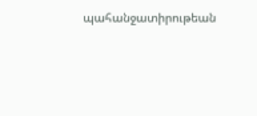պահանջատիրութեան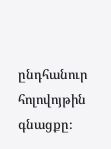ընդհանուր հոլովոյթին գնացքը։